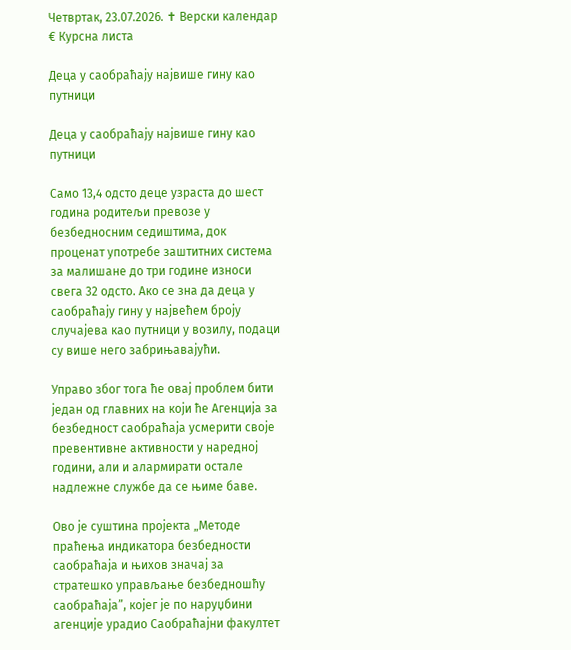Четвртак, 23.07.2026. ✝ Верски календар € Курсна листа

Деца у саобраћају највише гину као путници

Деца у саобраћају највише гину као путници

Само 13,4 одсто деце узраста до шест година родитељи превозе у безбедносним седиштима, док проценат употребе заштитних система за малишане до три године износи свега 32 одсто. Ако се зна да деца у саобраћају гину у највећем броју случајева као путници у возилу, подаци су више него забрињавајући.

Управо због тога ће овај проблем бити један од главних на који ће Агенција за безбедност саобраћаја усмерити своје превентивне активности у наредној години, али и алармирати остале надлежне службе да се њиме баве.

Ово је суштина пројекта „Методе праћења индикатора безбедности саобраћаја и њихов значај за стратешко управљање безбедношћу саобраћаја”, којег је по наруџбини агенције урадио Саобраћајни факултет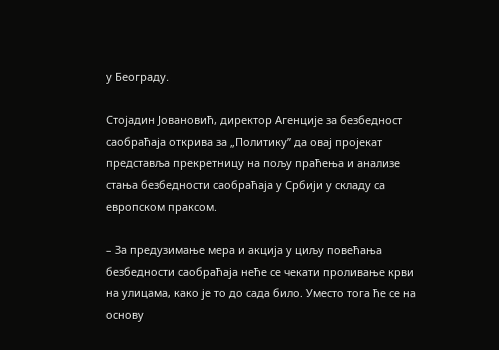у Београду.

Стојадин Јовановић, директор Агенције за безбедност саобраћаја открива за „Политику” да овај пројекат представља прекретницу на пољу праћења и анализе стања безбедности саобраћаја у Србији у складу са европском праксом.

– За предузимање мера и акција у циљу повећања безбедности саобраћаја неће се чекати проливање крви на улицама, како је то до сада било. Уместо тога ће се на основу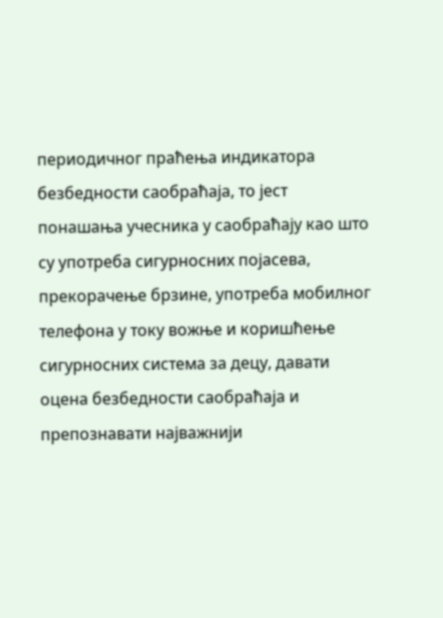периодичног праћења индикатора безбедности саобраћаја, то јест понашања учесника у саобраћају као што су употреба сигурносних појасева, прекорачење брзине, употреба мобилног телефона у току вожње и коришћење сигурносних система за децу, давати оцена безбедности саобраћаја и препознавати најважнији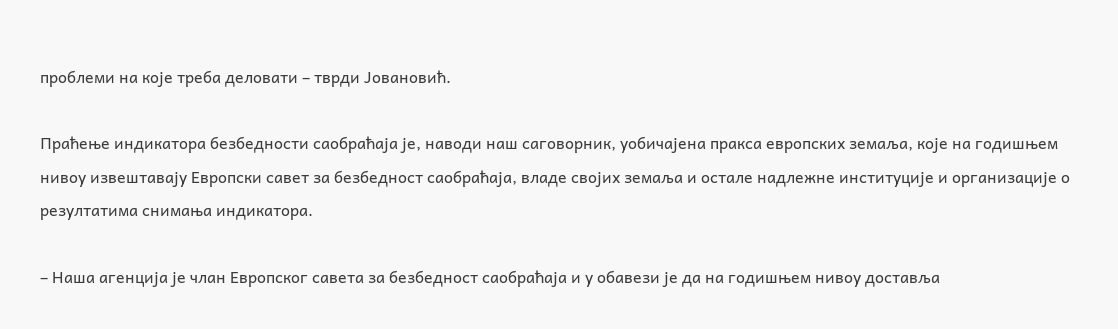проблеми на које треба деловати – тврди Јовановић.

Праћење индикатора безбедности саобраћаја је, наводи наш саговорник, уобичајена пракса европских земаља, које на годишњем нивоу извештавају Европски савет за безбедност саобраћаја, владе својих земаља и остале надлежне институције и организације о резултатима снимања индикатора.

– Наша агенција је члан Европског савета за безбедност саобраћаја и у обавези је да на годишњем нивоу доставља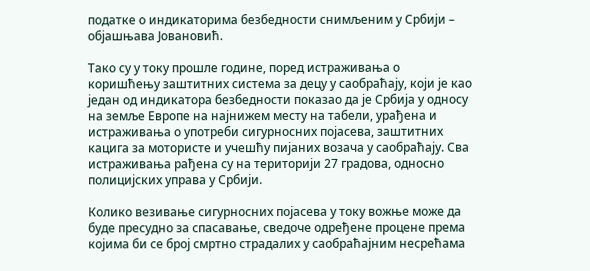податке о индикаторима безбедности снимљеним у Србији – објашњава Јовановић.

Тако су у току прошле године, поред истраживања о коришћењу заштитних система за децу у саобраћају, који је као један од индикатора безбедности показао да је Србија у односу на земље Европе на најнижем месту на табели, урађена и истраживања о употреби сигурносних појасева, заштитних кацига за мотористе и учешћу пијаних возача у саобраћају. Сва истраживања рађена су на територији 27 градова, односно полицијских управа у Србији.

Колико везивање сигурносних појасева у току вожње може да буде пресудно за спасавање, сведоче одређене процене према којима би се број смртно страдалих у саобраћајним несрећама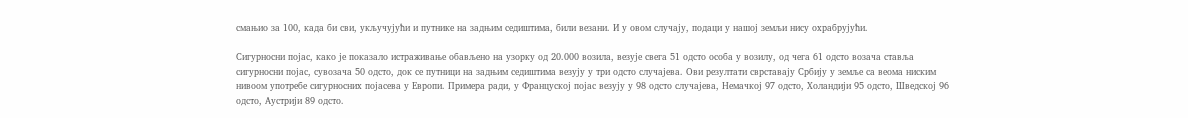смањио за 100, када би сви, укључујући и путнике на задњим седиштима, били везани. И у овом случају, подаци у нашој земљи нису охрабрујући.

Сигурносни појас, како је показало истраживање обављено на узорку од 20.000 возила, везује свега 51 одсто особа у возилу, од чега 61 одсто возача ставља сигурносни појас, сувозача 50 одсто, док се путници на задњим седиштима везују у три одсто случајева. Ови резултати сврставају Србију у земље са веома ниским нивоом употребе сигурносних појасева у Европи. Примера ради, у Француској појас везују у 98 одсто случајева, Немачкој 97 одсто, Холандији 95 одсто, Шведској 96 одсто, Аустрији 89 одсто.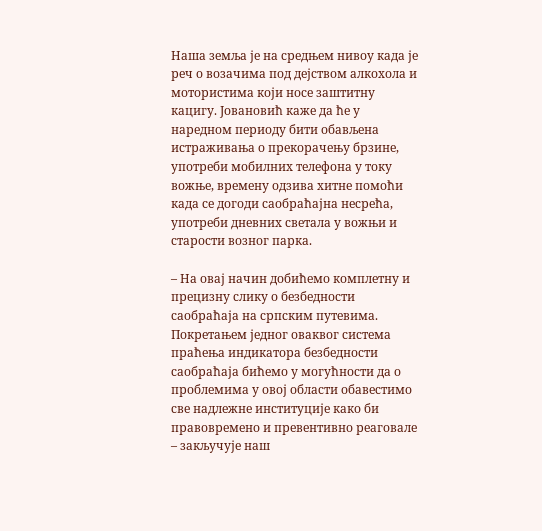Наша земља је на средњем нивоу када је реч о возачима под дејством алкохола и мотористима који носе заштитну кацигу. Јовановић каже да ће у наредном периоду бити обављена истраживања о прекорачењу брзине, употреби мобилних телефона у току вожње, времену одзива хитне помоћи када се догоди саобраћајна несрећа, употреби дневних светала у вожњи и старости возног парка.

– На овај начин добићемо комплетну и прецизну слику о безбедности саобраћаја на српским путевима. Покретањем једног оваквог система праћења индикатора безбедности саобраћаја бићемо у могућности да о проблемима у овој области обавестимо све надлежне институције како би правовремено и превентивно реаговале – закључује наш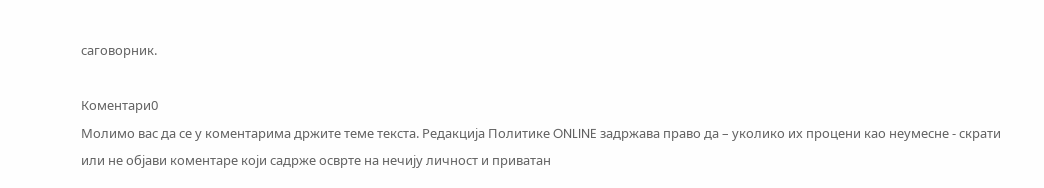саговорник.

Коментари0
Молимо вас да се у коментарима држите теме текста. Редакција Политике ONLINE задржава право да – уколико их процени као неумесне - скрати или не објави коментаре који садрже осврте на нечију личност и приватан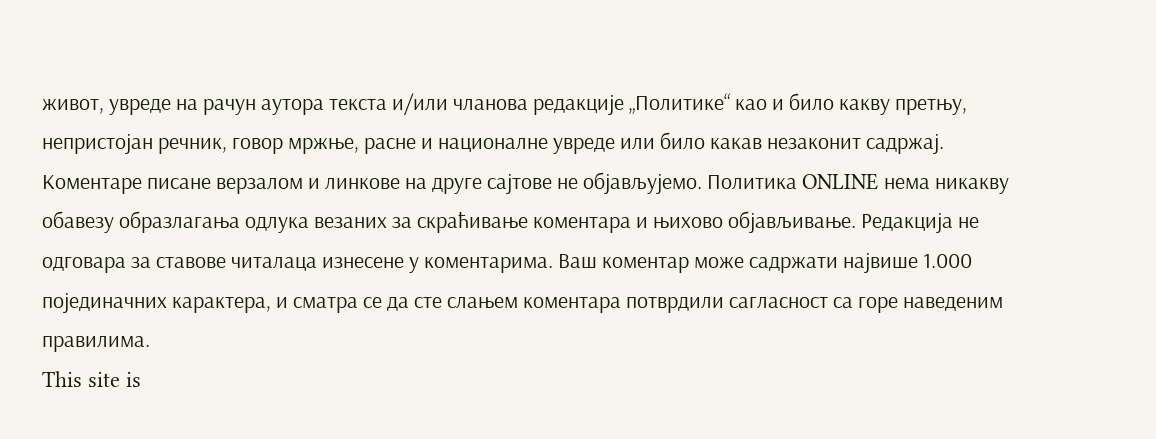живот, увреде на рачун аутора текста и/или чланова редакције „Политике“ као и било какву претњу, непристојан речник, говор мржње, расне и националне увреде или било какав незаконит садржај. Коментаре писане верзалом и линкове на друге сајтове не објављујемо. Политика ONLINE нема никакву обавезу образлагања одлука везаних за скраћивање коментара и њихово објављивање. Редакција не одговара за ставове читалаца изнесене у коментарима. Ваш коментар може садржати највише 1.000 појединачних карактера, и сматра се да сте слањем коментара потврдили сагласност са горе наведеним правилима.
This site is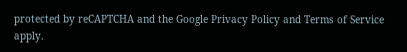protected by reCAPTCHA and the Google Privacy Policy and Terms of Service apply.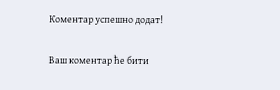Комeнтар успeшно додат!

Ваш комeнтар ћe бити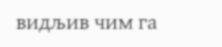видљив чим га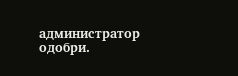администратор одобри.